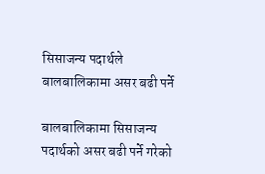सिसाजन्य पदार्थले बालबालिकामा असर बढी पर्ने

बालबालिकामा सिसाजन्य पदार्थको असर बढी पर्ने गरेको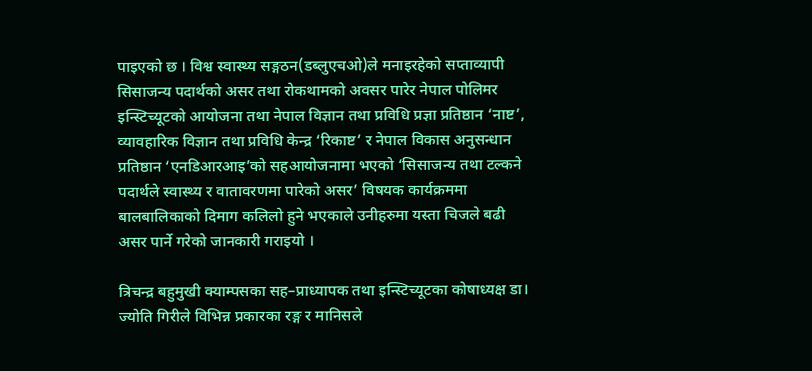पाइएको छ । विश्व स्वास्थ्य सङ्गठन(डब्लुएचओ)ले मनाइरहेको सप्ताव्यापी सिसाजन्य पदार्थको असर तथा रोकथामको अवसर पारेर नेपाल पोलिमर इन्स्टिच्यूटको आयोजना तथा नेपाल विज्ञान तथा प्रविधि प्रज्ञा प्रतिष्ठान ‘नाष्ट’, व्यावहारिक विज्ञान तथा प्रविधि केन्द्र ‘रिकाष्ट’ र नेपाल विकास अनुसन्धान प्रतिष्ठान ‘एनडिआरआइ’को सहआयोजनामा भएको ‘सिसाजन्य तथा टल्कने पदार्थले स्वास्थ्य र वातावरणमा पारेको असर’ विषयक कार्यक्रममा बालबालिकाको दिमाग कलिलो हुने भएकाले उनीहरुमा यस्ता चिजले बढी असर पार्ने गरेको जानकारी गराइयो ।

त्रिचन्द्र बहुमुखी क्याम्पसका सह–प्राध्यापक तथा इन्स्टिच्यूटका कोषाध्यक्ष डा। ज्योति गिरीले विभिन्न प्रकारका रङ्ग र मानिसले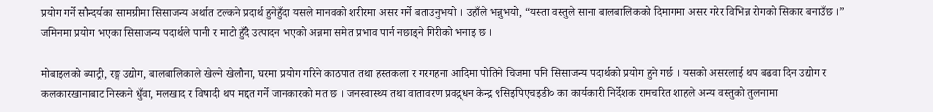प्रयोग गर्ने सौन्दर्यका सामग्रीमा सिसाजन्य अर्थात टल्कने प्रदार्थ हुनेहुँदा यसले मानवको शरीरमा असर गर्ने बताउनुभयो । उहाँले भन्नुभयो, “यस्ता वस्तुले साना बालबालिकको दिमागमा असर गरेर विभिन्न रोगको सिकार बनाउँछ ।” जमिनमा प्रयोग भएका सिसाजन्य पदार्थले पानी र माटो हुँदै उत्पादन भएको अन्नमा समेत प्रभाव पार्न नछाड्ने गिरीको भनाइ छ ।

मोबाइलको ब्याट्री, रङ्ग उद्योग, बालबालिकाले खेल्ने खेलौना, घरमा प्रयोग गरिने काठपात तथा हस्तकला र गरगहना आदिमा पोतिने चिजमा पनि सिसाजन्य पदार्थको प्रयोग हुने गर्छ । यसको असरलाई थप बढवा दिन उद्योग र कलकारखानाबाट निस्कने धुँवा, मलखाद र विषादी थप मद्दत गर्ने जानकारको मत छ । जनस्वास्थ्य तथा वातावरण प्रवद्र्धन केन्द्र ९सिइपिएचइडी० का कार्यकारी निर्देशक रामचरित शाहले अन्य वस्तुको तुलनामा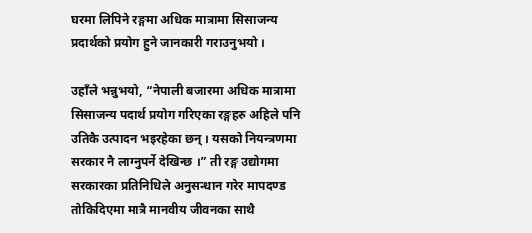घरमा लिपिने रङ्गमा अधिक मात्रामा सिसाजन्य प्रदार्थको प्रयोग हुने जानकारी गराउनुभयो ।

उहाँले भन्नुभयो, “नेपाली बजारमा अधिक मात्रामा सिसाजन्य पदार्थ प्रयोग गरिएका रङ्गहरु अहिले पनि उतिकै उत्पादन भइरहेका छन् । यसको नियन्त्रणमा सरकार नै लाग्नुपर्ने देखिन्छ ।” ती रङ्ग उद्योगमा सरकारका प्रतिनिधिले अनुसन्धान गरेर मापदण्ड तोकिदिएमा मात्रै मानवीय जीवनका साथै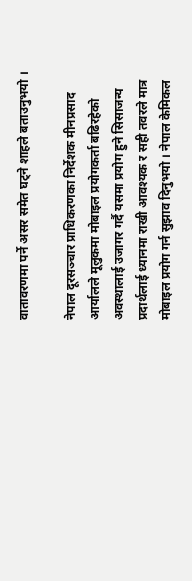वातावरणमा पर्ने असर समेत घट्ने शाहले बताउनुभयो ।

नेपाल दूरसञ्चार प्राधिकरणका निर्देशक मीनप्रसाद आर्यालले मूलुकमा मोबाइल प्रयोगकर्ता बढिरहेको अवस्थालाई उजागर गर्दै यसमा प्रयोग हुने सिसाजन्य प्रदार्थलाई ध्यानमा राखी आवश्यक र सही तवरले मात्र मोबाइल प्रयोग गर्न सुझाव दिनुभयो । नेपाल केमिकल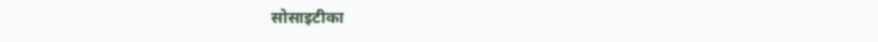सोसाइटीका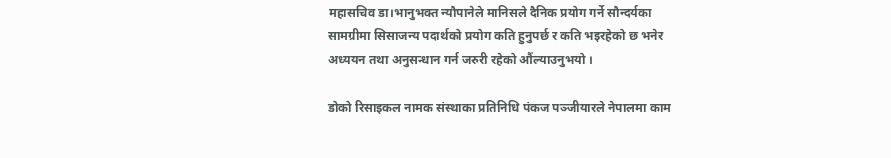महासचिव डा।भानुभक्त न्यौपानेले मानिसले दैनिक प्रयोग गर्ने सौन्दर्यका सामग्रीमा सिसाजन्य पदार्थको प्रयोग कति हुनुपर्छ र कति भइरहेको छ भनेर अध्ययन तथा अनुसन्धान गर्न जरुरी रहेको औंल्याउनुभयो ।

डोको रिसाइकल नामक संस्थाका प्रतिनिधि पंकज पञ्जीयारले नेपालमा काम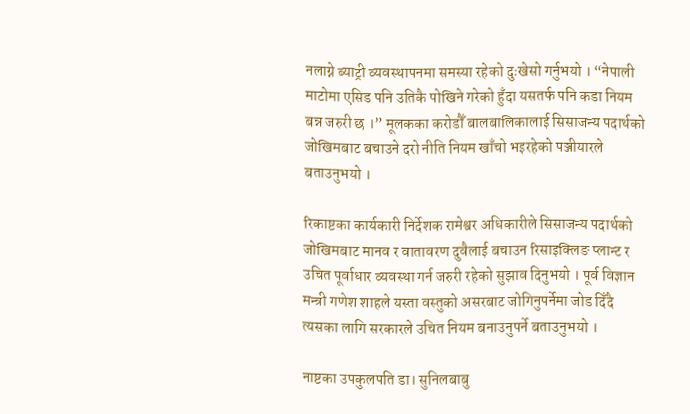नलाग्ने ब्याट्री व्यवस्थापनमा समस्या रहेको दुःखेसो गर्नुभयो । “नेपाली माटोमा एसिड पनि उतिकै पोखिने गरेको हुँदा यसतर्फ पनि कडा नियम बन्न जरुरी छ ।” मूलकका करोडौँ बालबालिकालाई सिसाजन्य पदार्थको जोखिमबाट बचाउने दरो नीति नियम खाँचो भइरहेको पञ्जीयारले बताउनुभयो ।

रिकाष्टका कार्यकारी निर्देशक रामेश्वर अधिकारीले सिसाजन्य पदार्थको जोखिमबाट मानव र वातावरण दुवैलाई बचाउन रिसाइक्लिङ प्लान्ट र उचित पूर्वाधार व्यवस्था गर्न जरुरी रहेको सुझाव दिनुभयो । पूर्व विज्ञान मन्त्री गणेश शाहले यस्ता वस्तुको असरबाट जोगिनुपर्नेमा जोड दिँदै त्यसका लागि सरकारले उचित नियम बनाउनुपर्ने बताउनुभयो ।

नाष्टका उपकुलपति डा। सुनिलबाबु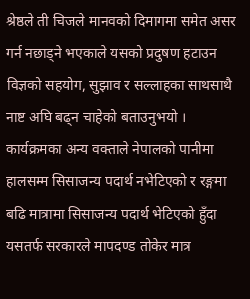श्रेष्ठले ती चिजले मानवको दिमागमा समेत असर गर्न नछाड्ने भएकाले यसको प्रदुषण हटाउन विज्ञको सहयोग, सुझाव र सल्लाहका साथसाथै नाष्ट अघि बढ्न चाहेको बताउनुभयो । कार्यक्रमका अन्य वक्ताले नेपालको पानीमा हालसम्म सिसाजन्य पदार्थ नभेटिएको र रङ्गमा बढि मात्रामा सिसाजन्य पदार्थ भेटिएको हुँदा यसतर्फ सरकारले मापदण्ड तोकेर मात्र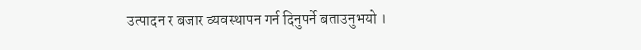उत्पादन र बजार व्यवस्थापन गर्न दिनुपर्ने बताउनुभयो ।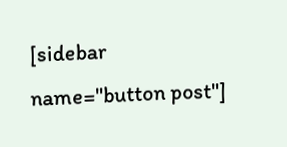[sidebar name="button post"]